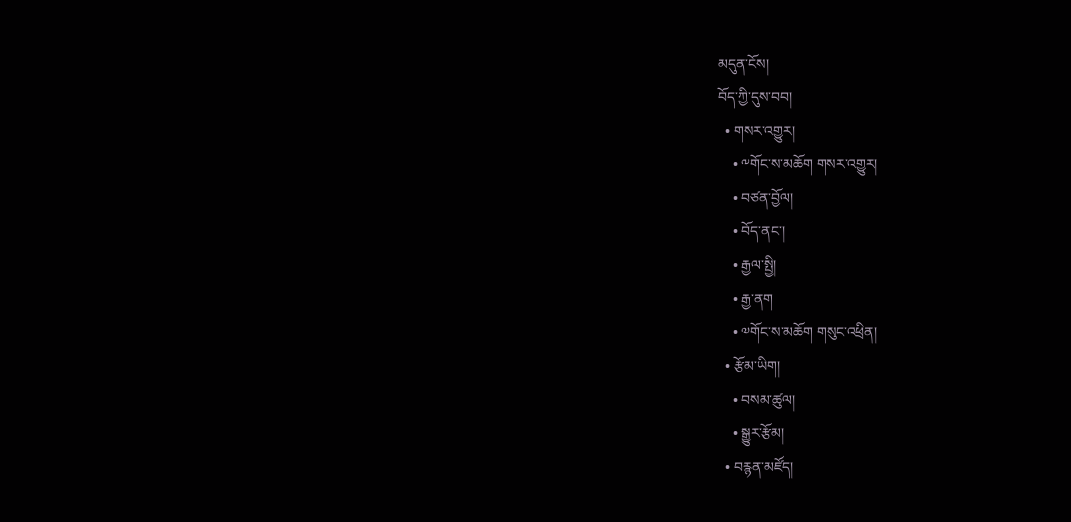མདུན་ངོས།
བོད་ཀྱི་དུས་བབ།
  • གསར་འགྱུར།
    • ༸གོང་ས་མཆོག གསར་འགྱུར།
    • བཙན་བྱོལ།
    • བོད་ནང་།
    • རྒྱལ་སྤྱི།
    • རྒྱ་ནག
    • ༧གོང་ས་མཆོག གསུང་འཕྲིན།
  • རྩོམ་ཡིག།
    • བསམ་ཚུལ།
    • སྒྱུར་རྩོམ།
  • བརྙན་མཛོད།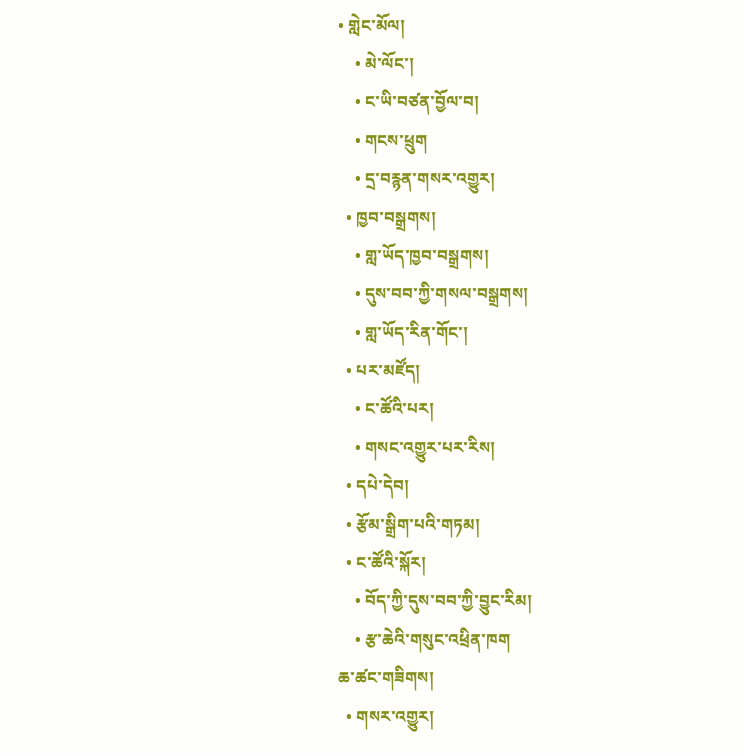• གླེང་མོལ།
    • མེ་ལོང་།
    • ང་ཡི་བཙན་བྱོལ་བ།
    • གངས་ཕྲུག
    • དྲ་བརྙན་གསར་འགྱུར།
  • ཁྱབ་བསྒྲགས།
    • གླ་ཡོད་ཁྱབ་བསྒྲགས།
    • དུས་བབ་ཀྱི་གསལ་བསྒྲགས།
    • གླ་ཡོད་རིན་གོང་།
  • པར་མཛོད།
    • ང་ཚོའི་པར།
    • གསང་འགྱུར་པར་རིས།
  • དཔེ་དེབ།
  • རྩོམ་སྒྲིག་པའི་གཏམ།
  • ང་ཚོའི་སྐོར།
    • བོད་ཀྱི་དུས་བབ་ཀྱི་བྱུང་རིམ།
    • རྩ་ཆེའི་གསུང་འཕྲིན་ཁག
ཆ་ཚང་གཟིགས།
  • གསར་འགྱུར།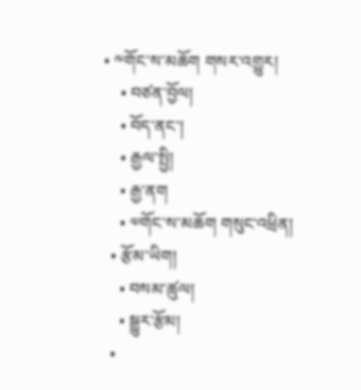• ༸གོང་ས་མཆོག གསར་འགྱུར།
    • བཙན་བྱོལ།
    • བོད་ནང་།
    • རྒྱལ་སྤྱི།
    • རྒྱ་ནག
    • ༧གོང་ས་མཆོག གསུང་འཕྲིན།
  • རྩོམ་ཡིག།
    • བསམ་ཚུལ།
    • སྒྱུར་རྩོམ།
  •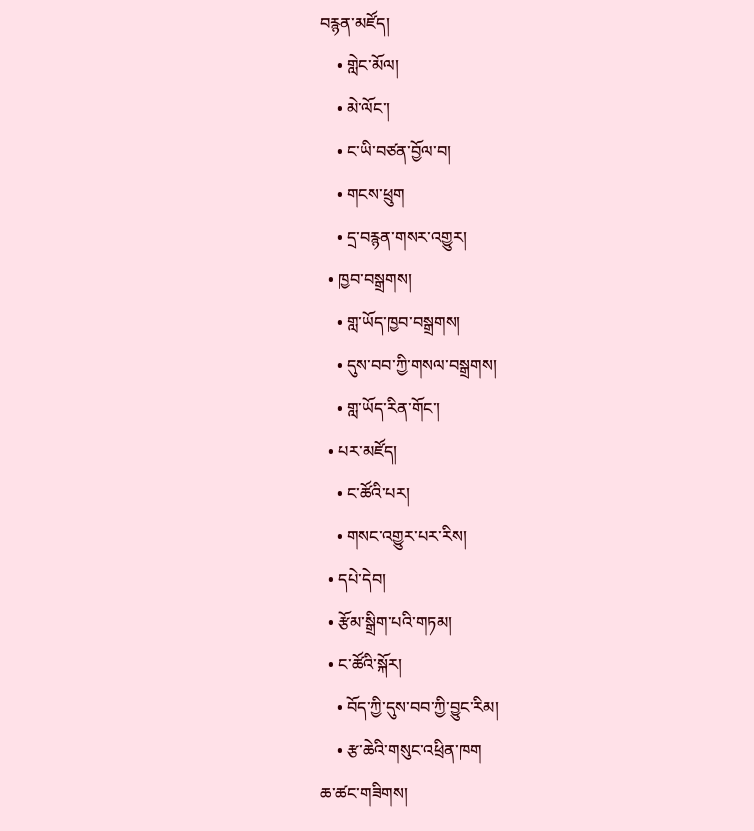བརྙན་མཛོད།
    • གླེང་མོལ།
    • མེ་ལོང་།
    • ང་ཡི་བཙན་བྱོལ་བ།
    • གངས་ཕྲུག
    • དྲ་བརྙན་གསར་འགྱུར།
  • ཁྱབ་བསྒྲགས།
    • གླ་ཡོད་ཁྱབ་བསྒྲགས།
    • དུས་བབ་ཀྱི་གསལ་བསྒྲགས།
    • གླ་ཡོད་རིན་གོང་།
  • པར་མཛོད།
    • ང་ཚོའི་པར།
    • གསང་འགྱུར་པར་རིས།
  • དཔེ་དེབ།
  • རྩོམ་སྒྲིག་པའི་གཏམ།
  • ང་ཚོའི་སྐོར།
    • བོད་ཀྱི་དུས་བབ་ཀྱི་བྱུང་རིམ།
    • རྩ་ཆེའི་གསུང་འཕྲིན་ཁག
ཆ་ཚང་གཟིགས།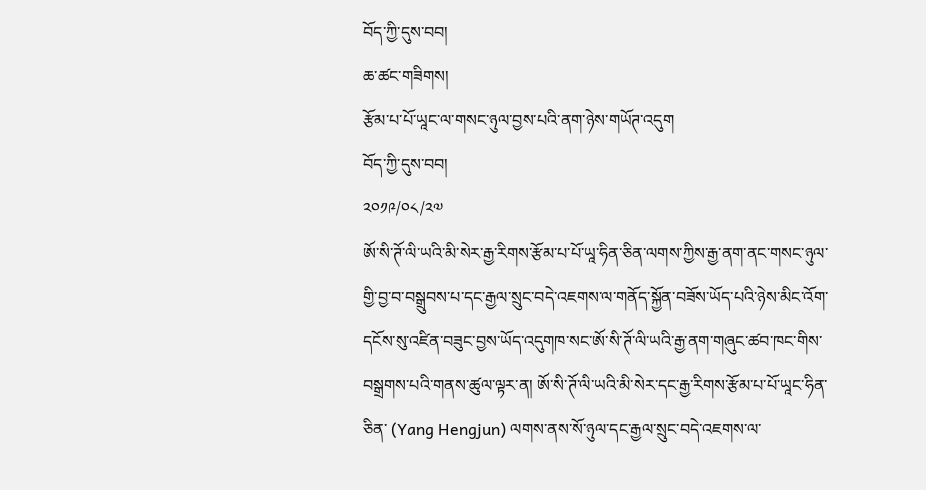བོད་ཀྱི་དུས་བབ།
ཆ་ཚང་གཟིགས།
རྩོམ་པ་པོ་ཡཱང་ལ་གསང་ཉུལ་བྱས་པའི་ནག་ཉེས་གཡོཊ་འདུག
བོད་ཀྱི་དུས་བབ།
༢༠༡༩/༠༨/༢༧
ཨོ་སི་ཊོ་ལི་ཡའི་མི་སེར་རྒྱ་རིགས་རྩོམ་པ་པོ་ཡཱ་ཧིན་ཅིན་ལགས་ཀྱིས་རྒྱ་ནག་ནང་གསང་ཉུལ་གྱི་བྱ་བ་བསྒྲུབས་པ་དང་རྒྱལ་སྲུང་བདེ་འཇགས་ལ་གནོད་སྐྱོན་བཟོས་ཡོད་པའི་ཉེས་མིང་འོག་དངོས་སུ་འཛིན་བཟུང་བྱས་ཡོད་འདུགཁ་སང་ཨོ་སི་ཊོ་ལི་ཡའི་རྒྱ་ནག་གཞུང་ཚབ་ཁང་གིས་བསྒྲགས་པའི་གནས་ཚུལ་ལྟར་ན། ཨོ་སི་ཊོ་ལི་ཡའི་མི་སེར་དང་རྒྱ་རིགས་རྩོམ་པ་པོ་ཡཱང་ཧིན་ཅིན་ (Yang Hengjun) ལགས་ནས་སོ་ཉུལ་དང་རྒྱལ་སྲུང་བདེ་འཇགས་ལ་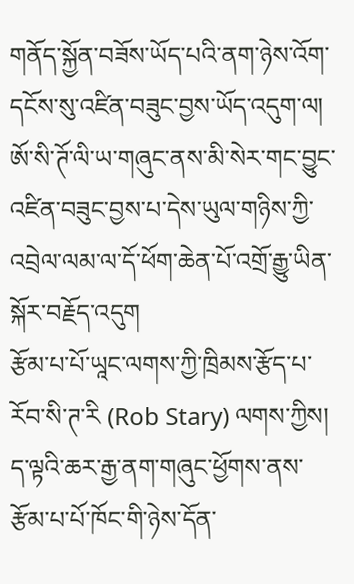གནོད་སྐྱོན་བཟོས་ཡོད་པའི་ནག་ཉེས་འོག་དངོས་སུ་འཛིན་བཟུང་བྱས་ཡོད་འདུག་ལ། ཨོ་སི་ཊོ་ལི་ཡ་གཞུང་ནས་མི་སེར་གང་བྱུང་འཛིན་བཟུང་བྱས་པ་དེས་ཡུལ་གཉིས་ཀྱི་འབྲེལ་ལམ་ལ་དོ་ཕོག་ཆེན་པོ་འགྲོ་རྒྱུ་ཡིན་སྐོར་བརྗོད་འདུག
རྩོམ་པ་པོ་ཡཱང་ལགས་ཀྱི་ཁྲིམས་རྩོད་པ་རོབ་སི་ཊ་རི (Rob Stary) ལགས་ཀྱིས། ད་ལྟའི་ཆར་རྒྱ་ནག་གཞུང་ཕྱོགས་ནས་རྩོམ་པ་པོ་ཁོང་གི་ཉེས་དོན་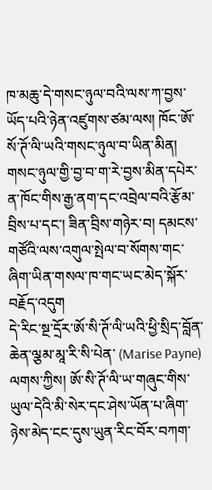ཁ་མཆུ་དེ་གསང་ཉུལ་བའི་ལས་ཀ་བྱས་ཡོད་པའི་ཉེན་འཛུགས་ཙམ་ལས། ཁོང་ཨོ་སོ་ཊོ་ལི་ཡའི་གསང་ཉུལ་བ་ཡིན་མིན། གསང་ཉུལ་གྱི་བྱ་བ་ག་རེ་བྱས་མིན་དཔེར་ན་ཁོང་གིས་རྒྱ་ནག་དང་འབྲེལ་བའི་རྩོམ་བྲིས་པ་དང་། ཟིན་བྲིས་གཉེར་བ། དམངས་གཙོའི་ལས་འགུལ་སྤེལ་བ་སོགས་གང་ཞིག་ཡིན་གསལ་ཁ་གང་ཡང་མེད་སྐོར་བརྗོད་འདུག
དེ་རིང་སྔ་དྲོར་ཨོ་སི་ཊོ་ལི་ཡའི་ཕྱི་སྲིད་བློན་ཆེན་ལྕམ་མཱ་རི་སི་པེན་ (Marise Payne) ལགས་ཀྱིས། ཨོ་སི་ཊོ་ལི་ཡ་གཞུང་གིས་ཡུལ་དེའི་མི་སེར་དང་ཤེས་ཡོན་པ་ཞིག་ཉེས་མེད་ངང་དུས་ཡུན་རིང་བོར་བཀག་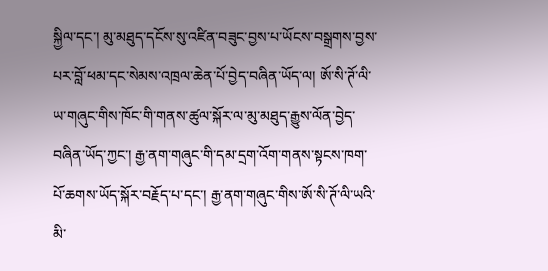སྐྱིལ་དང་། མུ་མཐུད་དངོས་སུ་འཛིན་བཟུང་བྱས་པ་ཡོངས་བསྒྲགས་བྱས་པར་བློ་ཕམ་དང་སེམས་འཁྲལ་ཆེན་པོ་བྱེད་བཞིན་ཡོད་ལ། ཨོ་སི་ཊོ་ལི་ཡ་གཞུང་གིས་ཁོང་གི་གནས་ཚུལ་སྐོར་ལ་མུ་མཐུད་རྒྱུས་ལོན་བྱེད་བཞིན་ཡོད་ཀྱང་། རྒྱ་ནག་གཞུང་གི་དམ་དྲག་འོག་གནས་སྟངས་ཁག་པོ་ཆགས་ཡོད་སྐོར་བརྗོད་པ་དང་། རྒྱ་ནག་གཞུང་གིས་ཨོ་སི་ཊོ་ལི་ཡའི་མི་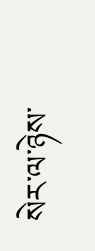སེར་ལ་ཉེས་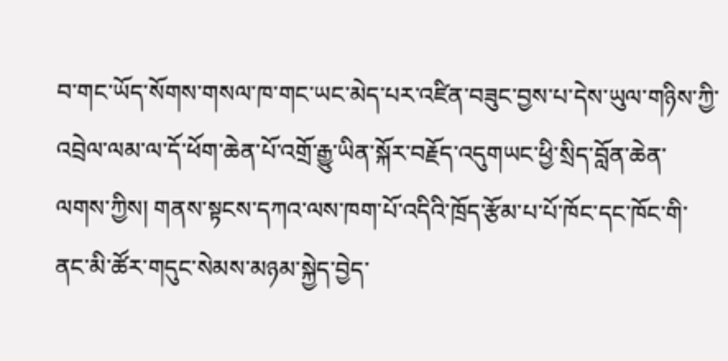བ་གང་ཡོད་སོགས་གསལ་ཁ་གང་ཡང་མེད་པར་འཛིན་བཟུང་བྱས་པ་དེས་ཡུལ་གཉིས་ཀྱི་འབྲེལ་ལམ་ལ་དོ་ཕོག་ཆེན་པོ་འགྲོ་རྒྱུ་ཡིན་སྐོར་བརྗོད་འདུགཡང་ཕྱི་སྲིད་བློན་ཆེན་ལགས་ཀྱིས། གནས་སྟངས་དཀའ་ལས་ཁག་པོ་འདིའི་ཁྲོད་རྩོམ་པ་པོ་ཁོང་དང་ཁོང་གི་ནང་མི་ཚོར་གདུང་སེམས་མཉམ་སྐྱེད་བྱེད་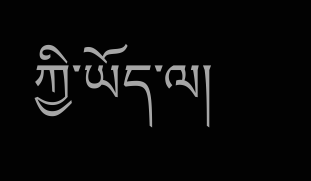ཀྱི་ཡོད་ལ།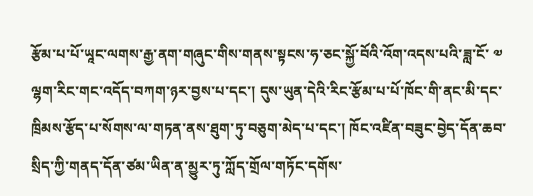རྩོམ་པ་པོ་ཡཱང་ལགས་རྒྱ་ནག་གཞུང་གིས་གནས་སྟངས་ཧ་ཅང་སྐྱོ་བོའི་འོག་འདས་པའི་ཟླ་ངོ་ ༧ ལྷག་རིང་གང་འདོད་བཀག་ཉར་བྱས་པ་དང་། དུས་ཡུན་དེའི་རིང་རྩོམ་པ་པོ་ཁོང་གི་ནང་མི་དང་ཁྲིམས་རྩོད་པ་སོགས་ལ་གཏན་ནས་ཐུག་ཏུ་བཅུག་མེད་པ་དང་། ཁོང་འཛིན་བཟུང་བྱེད་དོན་ཆབ་སྲིད་ཀྱི་གནད་དོན་ཙམ་ཡིན་ན་མྱུར་ཏུ་ཀློད་གྲོལ་གཏོང་དགོས་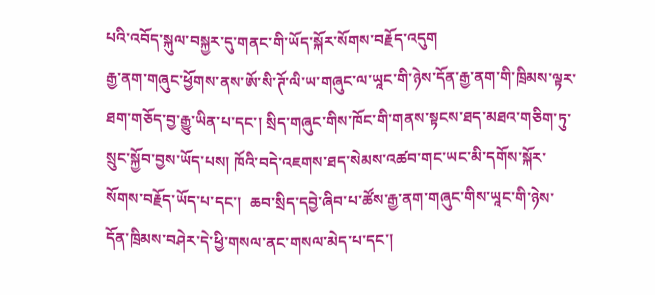པའི་འབོད་སྐུལ་བསྐྱར་དུ་གནང་གི་ཡོད་སྐོར་སོགས་བརྗོད་འདུག
རྒྱ་ནག་གཞུང་ཕྱོགས་ནས་ཨོ་སི་ཊོ་ལི་ཡ་གཞུང་ལ་ཡཱང་གི་ཉེས་དོན་རྒྱ་ནག་གི་ཁྲིམས་ལྟར་ཐག་གཅོད་བྱ་རྒྱུ་ཡིན་པ་དང་། སྲིད་གཞུང་གིས་ཁོང་གི་གནས་སྟངས་ཐད་མཐའ་གཅིག་ཏུ་སྲུང་སྐྱོབ་བྱས་ཡོད་པས། ཁོའི་བདེ་འཇགས་ཐད་སེམས་འཚབ་གང་ཡང་མི་དགོས་སྐོར་སོགས་བརྗོད་ཡོད་པ་དང་།  ཆབ་སྲིད་དབྱེ་ཞིབ་པ་ཚོས་རྒྱ་ནག་གཞུང་གིས་ཡཱང་གི་ཉེས་དོན་ཁྲིམས་བཤེར་དེ་ཕྱི་གསལ་ནང་གསལ་མེད་པ་དང་།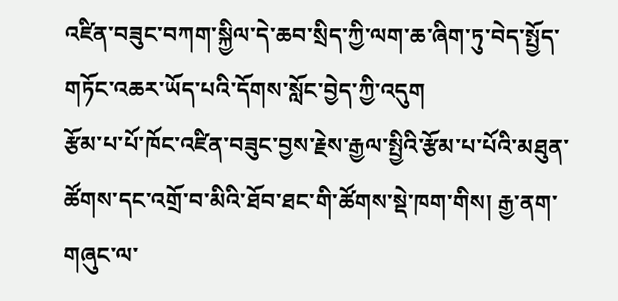འཛིན་བཟུང་བཀག་སྐྱིལ་དེ་ཆབ་སྲིད་ཀྱི་ལག་ཆ་ཞིག་ཏུ་བེད་སྤྱོད་གཏོང་འཆར་ཡོད་པའི་དོགས་སློང་བྱེད་ཀྱི་འདུག
རྩོམ་པ་པོ་ཁོང་འཛིན་བཟུང་བྱས་རྗེས་རྒྱལ་སྤྱིའི་རྩོམ་པ་པོའི་མཐུན་ཚོགས་དང་འགྲོ་བ་མིའི་ཐོབ་ཐང་གི་ཚོགས་སྡེ་ཁག་གིས། རྒྱ་ནག་གཞུང་ལ་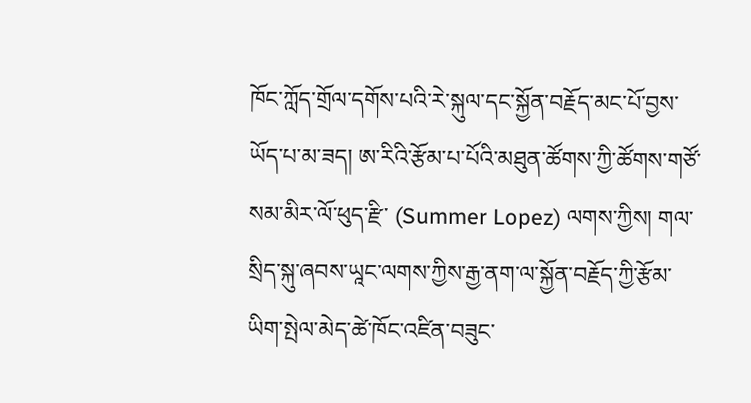ཁོང་ཀློད་གྲོལ་དགོས་པའི་རེ་སྐུལ་དང་སྐྱོན་བརྗོད་མང་པོ་བྱས་ཡོད་པ་མ་ཟད། ཨ་རིའི་རྩོམ་པ་པོའི་མཐུན་ཚོགས་ཀྱི་ཚོགས་གཙོ་སམ་མིར་ལོ་ཕུད་རྫི་ (Summer Lopez) ལགས་ཀྱིས། གལ་སྲིད་སྐུ་ཞབས་ཡཱང་ལགས་ཀྱིས་རྒྱ་ནག་ལ་སྐྱོན་བརྗོད་ཀྱི་རྩོམ་ཡིག་སྤེལ་མེད་ཚེ་ཁོང་འཛིན་བཟུང་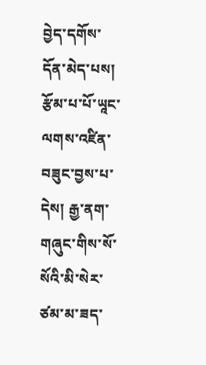བྱེད་དགོས་དོན་མེད་པས། རྩོམ་པ་པོ་ཡཱང་ལགས་འཛིན་བཟུང་བྱས་པ་དེས། རྒྱ་ནག་གཞུང་གིས་སོ་སོའི་མི་སེར་ཙམ་མ་ཟད་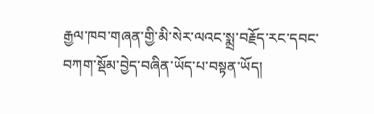རྒྱལ་ཁབ་གཞན་གྱི་མི་སེར་ལའང་སྨྲ་བརྗོད་རང་དབང་བཀག་སྡོམ་བྱེད་བཞིན་ཡོད་པ་བསྟན་ཡོད།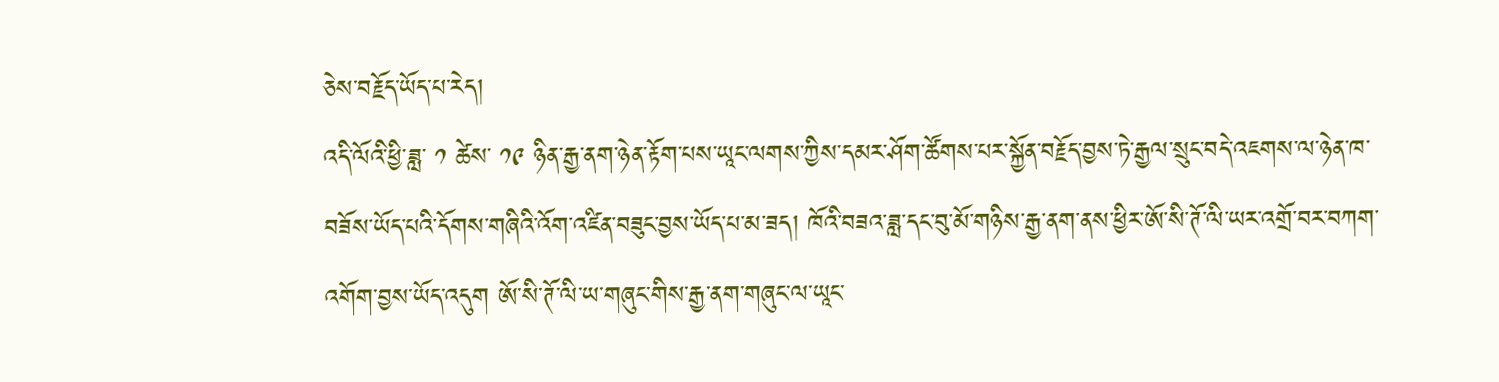ཅེས་བརྗོད་ཡོད་པ་རེད།
འདི་ལོའི་ཕྱི་ཟླ་ ༡ ཚེས་ ༡༩ ཉིན་རྒྱ་ནག་ཉེན་རྟོག་པས་ཡཱང་ལགས་ཀྱིས་དམར་ཤོག་ཚོགས་པར་སྐྱོན་བརྗོད་བྱས་ཏེ་རྒྱལ་སྲུང་བདེ་འཇགས་ལ་ཉེན་ཁ་བཟོས་ཡོད་པའི་དོགས་གཞིའི་འོག་འཛིན་བཟུང་བྱས་ཡོད་པ་མ་ཟད། ཁོའི་བཟའ་ཟླ་དང་བུ་མོ་གཉིས་རྒྱ་ནག་ནས་ཕྱིར་ཨོ་སི་ཊོ་ལི་ཡར་འགྲོ་བར་བཀག་འགོག་བྱས་ཡོད་འདུག ཨོ་སི་ཊོ་ལི་ཡ་གཞུང་གིས་རྒྱ་ནག་གཞུང་ལ་ཡཱང་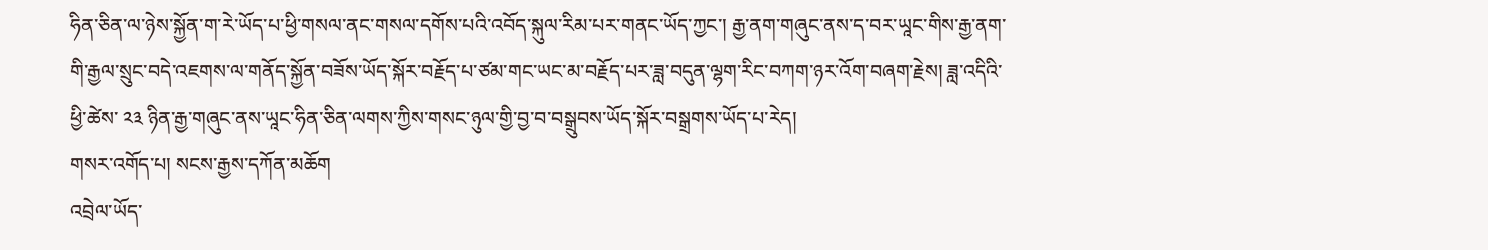ཧིན་ཅིན་ལ་ཉེས་སྐྱོན་ག་རེ་ཡོད་པ་ཕྱི་གསལ་ནང་གསལ་དགོས་པའི་འབོད་སྐུལ་རིམ་པར་གནང་ཡོད་ཀྱང་། རྒྱ་ནག་གཞུང་ནས་ད་བར་ཡཱང་གིས་རྒྱ་ནག་གི་རྒྱལ་སྲུང་བདེ་འཇགས་ལ་གནོད་སྐྱོན་བཟོས་ཡོད་སྐོར་བརྗོད་པ་ཙམ་གང་ཡང་མ་བརྗོད་པར་ཟླ་བདུན་ལྷག་རིང་བཀག་ཉར་འོག་བཞག་རྗེས། ཟླ་འདིའི་ཕྱི་ཚེས་ ༢༣ ཉིན་རྒྱ་གཞུང་ནས་ཡཱང་ཧིན་ཅིན་ལགས་ཀྱིས་གསང་ཉུལ་གྱི་བྱ་བ་བསྒྲུབས་ཡོད་སྐོར་བསྒྲགས་ཡོད་པ་རེད།
གསར་འགོད་པ། སངས་རྒྱས་དཀོན་མཆོག
འབྲེལ་ཡོད་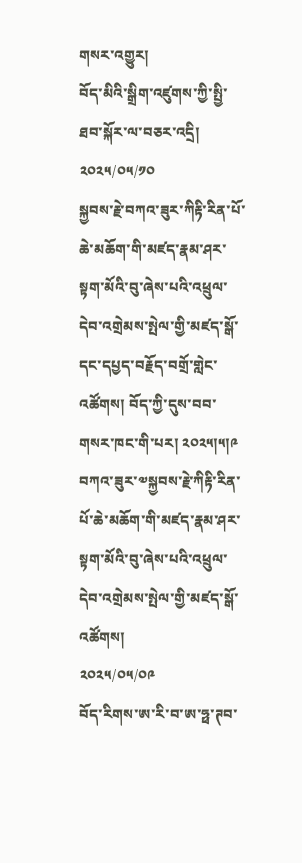གསར་འགྱུར།
བོད་མིའི་སྒྲིག་འཛུགས་ཀྱི་སྤྱི་ཐབ་སྐོར་ལ་བཅར་འདྲི།
༢༠༢༥/༠༥/༡༠
སྐྱབས་རྗེ་བཀའ་ཟུར་ཀིརྟི་རིན་པོ་ཆེ་མཆོག་གི་མཛད་རྣམ་ཤར་སྟག་མོའི་བུ་ཞེས་པའི་འཕྲུལ་དེབ་འགྲེམས་སྤེལ་གྱི་མཛད་སྒོ་དང་དཔྱད་བརྗོད་བགྲོ་གླེང་འཚོགས། བོད་ཀྱི་དུས་བབ་གསར་ཁང་གི་པར། ༢༠༢༥།༥།༩
བཀའ་ཟུར་༧སྐྱབས་རྗེ་ཀིརྟི་རིན་པོ་ཆེ་མཆོག་གི་མཛད་རྣམ་ཤར་སྟག་མོའི་བུ་ཞེས་པའི་འཕྲུལ་དེབ་འགྲེམས་སྤེལ་གྱི་མཛད་སྒོ་འཚོགས།
༢༠༢༥/༠༥/༠༩
བོད་རིགས་ཨ་རི་བ་ཨ་ཧྥ་ཊབ་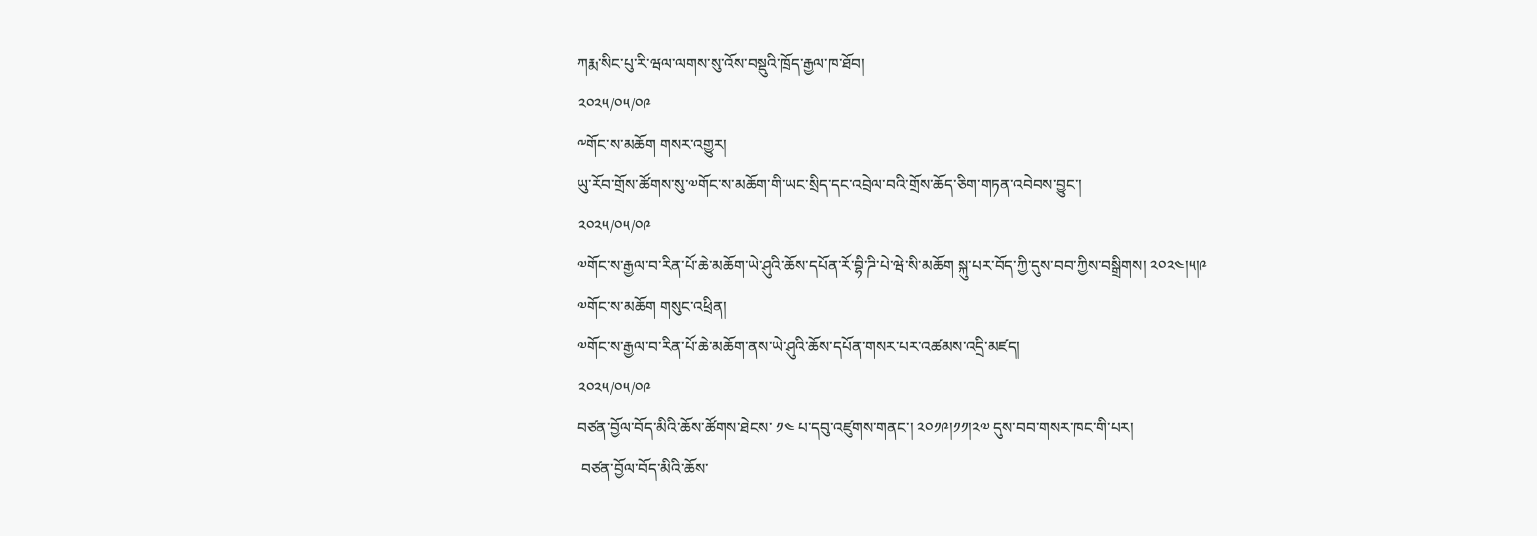ཀརྨ་སིང་པུ་རི་ཝལ་ལགས་སུ་འོས་བསྡུའི་ཁྲོད་རྒྱལ་ཁ་ཐོབ།
༢༠༢༥/༠༥/༠༩
༸གོང་ས་མཆོག གསར་འགྱུར།
ཡུ་རོབ་གྲོས་ཚོགས་སུ་༧གོང་ས་མཆོག་གི་ཡང་སྲིད་དང་འབྲེལ་བའི་གྲོས་ཆོད་ཅིག་གཏན་འབེབས་བྱུང་།
༢༠༢༥/༠༥/༠༩
༧གོང་ས་རྒྱལ་བ་རིན་པོ་ཆེ་མཆོག་ཡེ་ཤུའི་ཆོས་དཔོན་རོ་བྷི་ཌི་པེ་ཝེ་སི་མཆོག སྐུ་པར་བོད་ཀྱི་དུས་བབ་ཀྱིས་བསྒྲིགས། ༢༠༢༤།༥།༩
༧གོང་ས་མཆོག གསུང་འཕྲིན།
༧གོང་ས་རྒྱལ་བ་རིན་པོ་ཆེ་མཆོག་ནས་ཡེ་ཤུའི་ཆོས་དཔོན་གསར་པར་འཚམས་འདྲི་མཛད།
༢༠༢༥/༠༥/༠༩
བཙན་བྱོལ་བོད་མིའི་ཆོས་ཚོགས་ཐེངས་ ༡༤ པ་དབུ་འཛུགས་གནང་། ༢༠༡༩།༡༡།༢༧ དུས་བབ་གསར་ཁང་གི་པར།
 བཙན་བྱོལ་བོད་མིའི་ཆོས་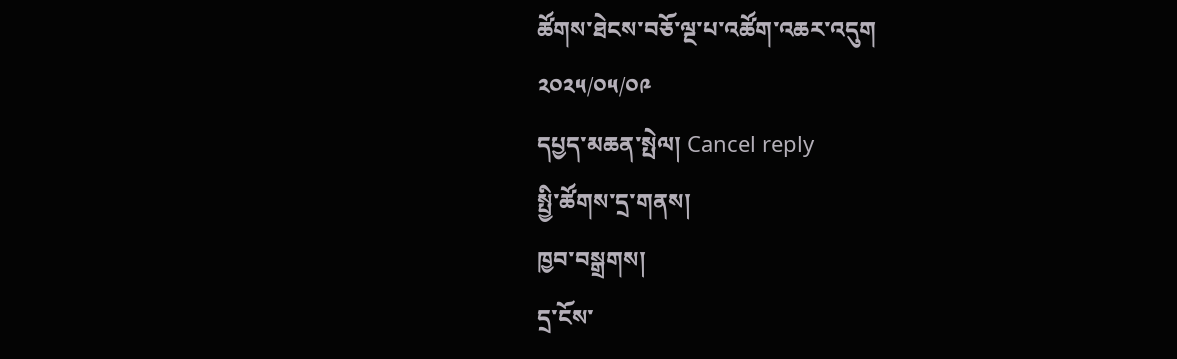ཚོགས་ཐེངས་བཅོ་ལྔ་པ་འཚོག་འཆར་འདུག
༢༠༢༥/༠༥/༠༩
དཔྱད་མཆན་སྤེལ། Cancel reply
སྤྱི་ཚོགས་དྲ་གནས།
ཁྱབ་བསྒྲགས།
དྲ་ངོས་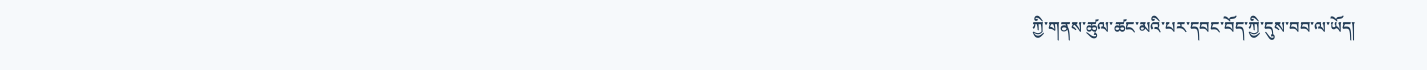ཀྱི་གནས་ཚུལ་ཚང་མའི་པར་དབང་བོད་ཀྱི་དུས་བབ་ལ་ཡོད།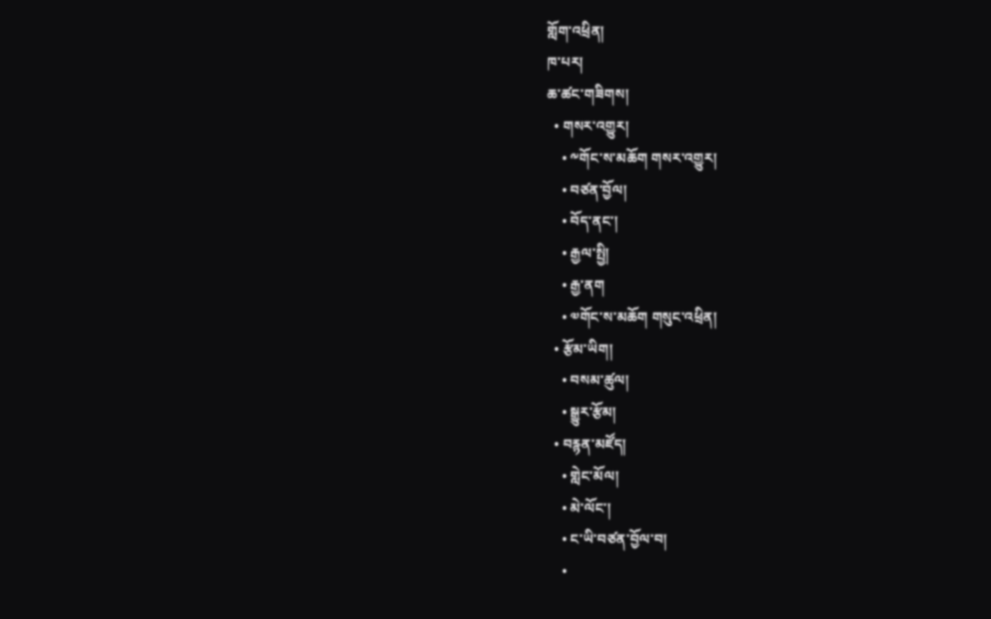གློག་འཕྲིན།
ཁ་པར།
ཆ་ཚང་གཟིགས།
  • གསར་འགྱུར།
    • ༸གོང་ས་མཆོག གསར་འགྱུར།
    • བཙན་བྱོལ།
    • བོད་ནང་།
    • རྒྱལ་སྤྱི།
    • རྒྱ་ནག
    • ༧གོང་ས་མཆོག གསུང་འཕྲིན།
  • རྩོམ་ཡིག།
    • བསམ་ཚུལ།
    • སྒྱུར་རྩོམ།
  • བརྙན་མཛོད།
    • གླེང་མོལ།
    • མེ་ལོང་།
    • ང་ཡི་བཙན་བྱོལ་བ།
    •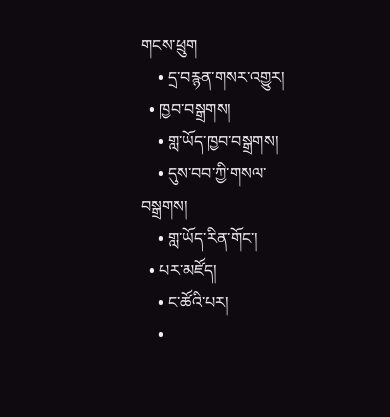གངས་ཕྲུག
    • དྲ་བརྙན་གསར་འགྱུར།
  • ཁྱབ་བསྒྲགས།
    • གླ་ཡོད་ཁྱབ་བསྒྲགས།
    • དུས་བབ་ཀྱི་གསལ་བསྒྲགས།
    • གླ་ཡོད་རིན་གོང་།
  • པར་མཛོད།
    • ང་ཚོའི་པར།
    •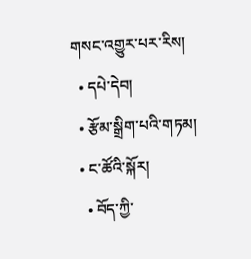གསང་འགྱུར་པར་རིས།
  • དཔེ་དེབ།
  • རྩོམ་སྒྲིག་པའི་གཏམ།
  • ང་ཚོའི་སྐོར།
    • བོད་ཀྱི་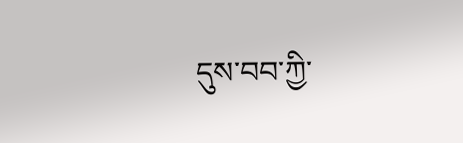དུས་བབ་ཀྱི་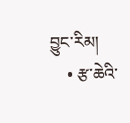བྱུང་རིམ།
    • རྩ་ཆེའི་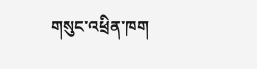གསུང་འཕྲིན་ཁག